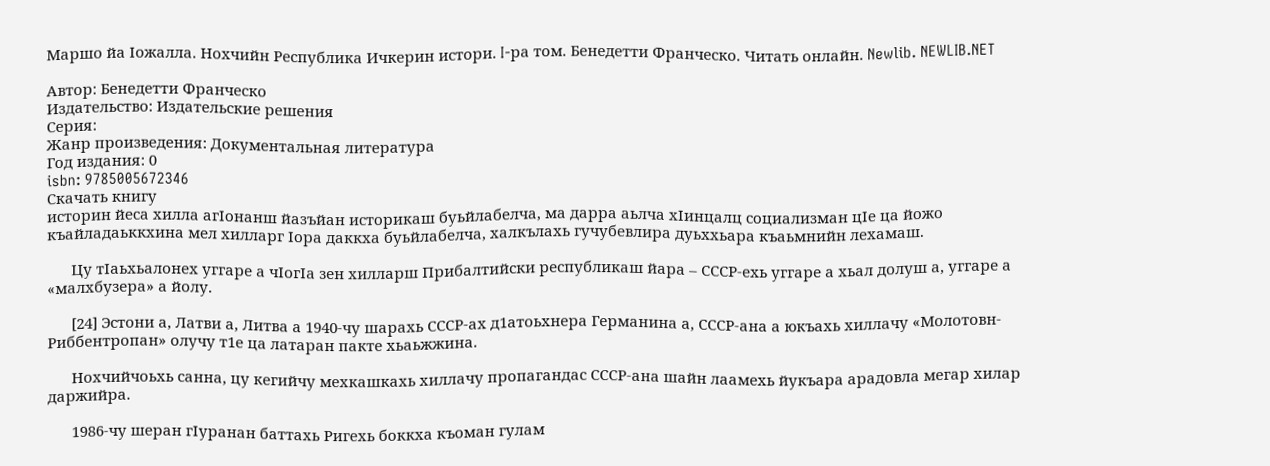Маршо йа Iожалла. Нохчийн Республика Ичкерин истори. I-ра том. Бенедетти Франческо. Читать онлайн. Newlib. NEWLIB.NET

Автор: Бенедетти Франческо
Издательство: Издательские решения
Серия:
Жанр произведения: Документальная литература
Год издания: 0
isbn: 9785005672346
Скачать книгу
историн йеса хилла агIонанш йазъйан историкаш буьйлабелча, ма дарра аьлча хIинцалц социализман цIе ца йожо къайладаьккхина мел хилларг Iора даккха буьйлабелча, халкълахь гучубевлира дуьххьара къаьмнийн лехамаш.

      Цу тIаьхьалонех уггаре а чIогIа зен хилларш Прибалтийски республикаш йара – СССР-ехь уггаре а хьал долуш а, уггаре а «малхбузера» а йолу.

      [24] Эстони а, Латви а, Литва а 1940-чу шарахь СССР-ах д1атоьхнера Германина а, СССР-ана а юкъахь хиллачу «Молотовн-Риббентропан» олучу т1е ца латаран пакте хьаьжжина.

      Нохчийчоьхь санна, цу кегийчу мехкашкахь хиллачу пропагандас СССР-ана шайн лаамехь йукъара арадовла мегар хилар даржийра.

      1986-чу шеран гIуранан баттахь Ригехь боккха къоман гулам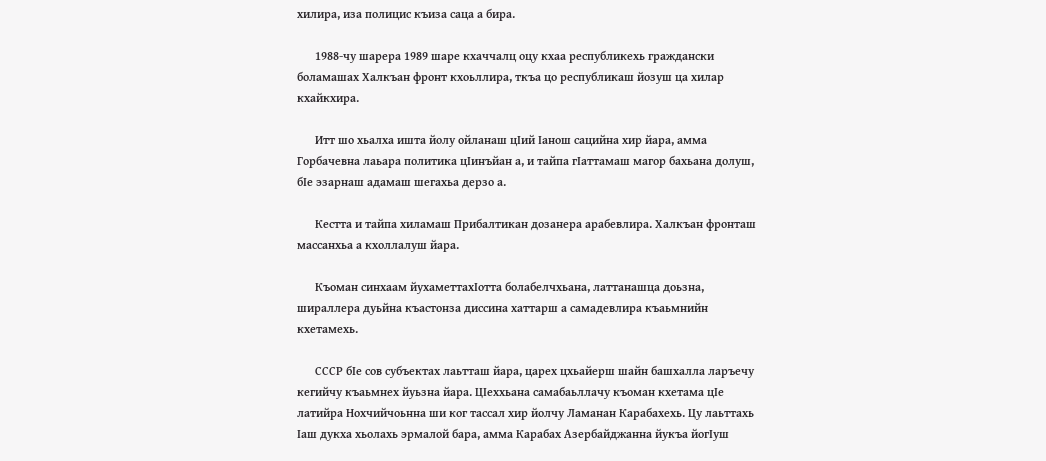хилира, иза полицис къиза саца а бира.

      1988-чу шарера 1989 шаре кхаччалц оцу кхаа республикехь граждански боламашах Халкъан фронт кхоьллира, ткъа цо республикаш йозуш ца хилар кхайкхира.

      Итт шо хьалха ишта йолу ойланаш цIий Iанош сацийна хир йара, амма Горбачевна лаьара политика цIинъйан а, и тайпа гIаттамаш магор бахьана долуш, бIе эзарнаш адамаш шегахьа дерзо а.

      Кестта и тайпа хиламаш Прибалтикан дозанера арабевлира. Халкъан фронташ массанхьа а кхоллалуш йара.

      Къоман синхаам йухаметтахIотта болабелчхьана, латтанашца доьзна, шираллера дуьйна къастонза диссина хаттарш а самадевлира къаьмнийн кхетамехь.

      СССР бIе сов субъектах лаьтташ йара, царех цхьайерш шайн башхалла ларъечу кегийчу къаьмнех йуьзна йара. ЦIеххьана самабаьллачу къоман кхетама цIе латийра Нохчийчоьнна ши ког тассал хир йолчу Ламанан Карабахехь. Цу лаьттахь Iаш дукха хьолахь эрмалой бара, амма Карабах Азербайджанна йукъа йогIуш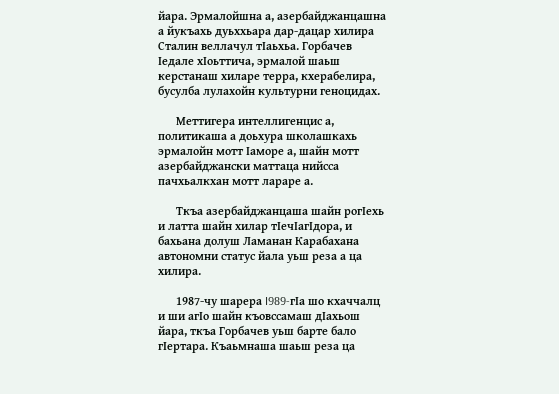йара. Эрмалойшна а, азербайджанцашна а йукъахь дуьххьара дар-дацар хилира Сталин веллачул тIаьхьа. Горбачев Iедале хIоьттича, эрмалой шаьш керстанаш хиларе терра, кхерабелира, бусулба лулахойн культурни геноцидах.

      Меттигера интеллигенцис а, политикаша а доьхура школашкахь эрмалойн мотт Iаморе а, шайн мотт азербайджански маттаца нийсса пачхьалкхан мотт лараре а.

      Ткъа азербайджанцаша шайн рогIехь и латта шайн хилар тIечIагIдора, и бахьана долуш Ламанан Карабахана автономни статус йала уьш реза а ца хилира.

      1987-чу шарера I989-гIа шо кхаччалц и ши агIо шайн къовссамаш дIахьош йара, ткъа Горбачев уьш барте бало гIертара. Къаьмнаша шаьш реза ца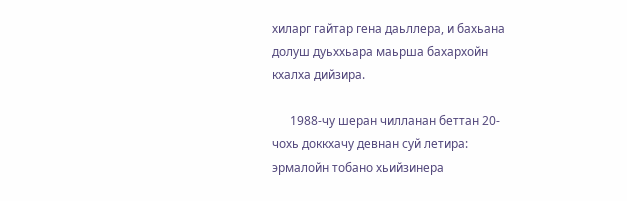хиларг гайтар гена даьллера, и бахьана долуш дуьххьара маьрша бахархойн кхалха дийзира.

      1988-чу шеран чилланан беттан 20-чохь доккхачу девнан суй летира: эрмалойн тобано хьийзинера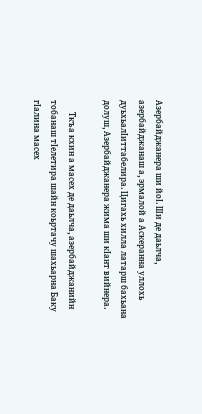Азербайджанера ши йоI. Ши де даьлча, азербайджанаш а, эрмалой а Аскеранна уллохь дуьхьалIиттабелира. Цигахь хилла латарш бахьана долуш, Азербайджанера жима ши кIант вийнера.

      Ткъа кхин а масех де даьлча, азербайджанийн тобанаш тIелетира шайн коьртачу шахьарна Баку гIалина масех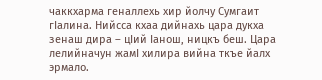чаккхарма геналлехь хир йолчу Сумгаит гIалина. Нийсса кхаа дийнахь цара дукха зенаш дира – цIий Iанош, ницкъ беш. Цара лелийначун жамI хилира вийна ткъе йалх эрмало.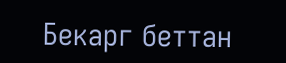Бекарг беттан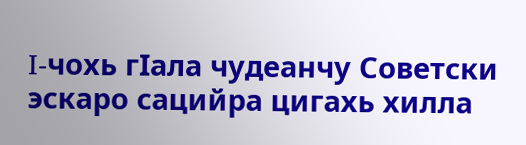I-чохь гIала чудеанчу Советски эскаро сацийра цигахь хилла